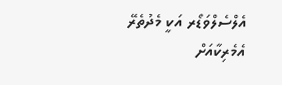އެލްސެލްވަޑޯރ އަކީ މެދުތެރޭ އެމެރިކާއަށް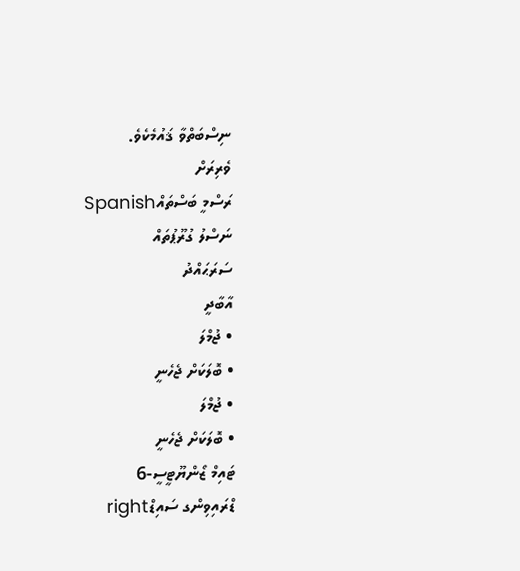ނިސްބަތްވާ ޤައުމެކެވެ.
ވެރިރަށް
ރަސްމީ ބަސްތައްSpanish
ނަސްލު ގުރޫޕުތައް
ސަރަޙައްދު
އާބާދީ
• ޖުމްލަ
• ބޮލަކަށް ޖެހެނީ
• ޖުމްލަ
• ބޮލަކަށް ޖެހެނީ
ޓައިމް ޒޯންޔޫޓީސީ-6
ޑްރައިވިންގ ސައިޑްright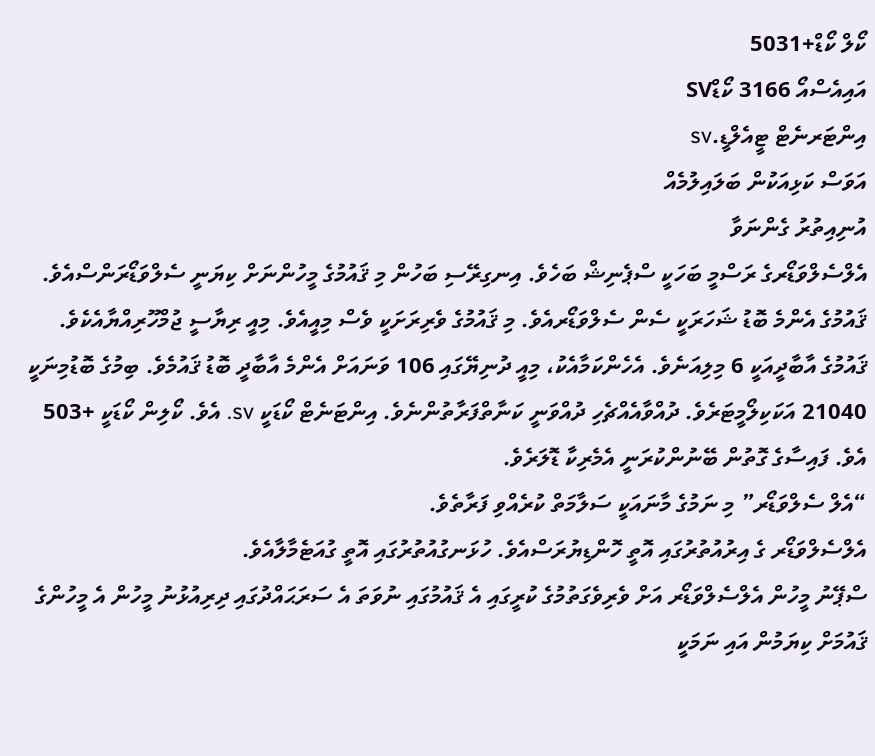ކޯލް ކޯޑް+5031
އައިއެސްއޯ 3166 ކޯޑްSV
އިންޓަރނެޓް ޓީއެލްޑީ.sv
އަވަސް ކަޅިއަކުން ބަލައިލުމެއް
އުނިއިތުރު ގެންނަވާ
އެލްސެލްވަޑޯރގެ ރަސްމީ ބަހަކީ ސްޕެނިޝް ބަހެވެ. އިނގިރޭސި ބަހުން މި ޤައުމުގެ މީހުންނަށް ކިޔަނީ ސެލްވަޑޯރަންސްއެވެ. ޤައުމުގެ އެންމެ ބޮޑު ޝަހަރަކީ ސެން ސެލްވަޑޯރއެވެ. މި ޤައުމުގެ ވެރިރަށަކީ ވެސް މިއީއެވެ. މިއީ ރިޔާސީ ޖުމްހޫރިއްޔާއެކެވެ. ޤައުމުގެ އާބާދީއަކީ 6 މިލިއަނެވެ. އެހެންކަމާއެކު، މިއީ ދުނިޔޭގައި 106 ވަނައަށް އެންމެ އާބާދީ ބޮޑު ޤައުމެވެ. ބިމުގެ ބޮޑުމިނަކީ 21040 އަކަކިލޯމީޓަރެވެ. ދުއްވާއެއްޗެހި ދުއްވަނީ ކަނާތްފަރާތުންނެވެ. އިންޓަނެޓް ކޯޑަކީ sv. އެވެ. ކޯލިން ކޯޑަކީ +503 އެވެ. ފައިސާގެ ގޮތުން ބޭނުންކުރަނީ އެމެރިކާ ޑޮލަރެވެ.
“އެލް ސެލްވަޑޯރ” މި ނަމުގެ މާނައަކީ ސަލާމަތް ކުރެއްވި ފަރާތެވެ.
އެލްސެލްވަޑޯރ ގެ އިރުއުތުރުގައި އޮތީ ހޮންޑިޔުރަސްއެވެ. ހުޅަނގުއުތުރުގައި އޮތީ ގުއަޓެމާލާއެވެ.
ސްޕޭނު މީހުން އެލްސެލްވަޑޯރ އަށް ވެރިވެގަތުމުގެ ކުރީގައި އެ ޤައުމުގައި ނުވަތަ އެ ސަރަޙައްދުގައި ދިރިއުޅުނު މީހުން އެ މީހުންގެ ޤައުމަށް ކިޔަމުން އައި ނަމަކީ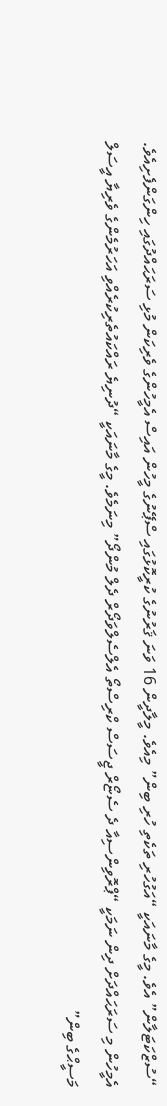“ސުޒްކަޓަލާން” އެވެ. މީގެ މާނައަކީ “އަގުހުރި ތަކެތި ހުރި ބިން” މިއެވެ. މީލާދީން 16 ވަނަ ޤަރުނުގެ ކުރީކޮޅުގައި ސްޕޭނުގެ މީހުން އައިސް އެމީހުންގެ ވެރިކަން މުޅި ސަރަޙައްދުގައި ހިންގަންފެށިއެވެ. އެމީހުން މި ސަރަޙައްދަށް ދިން ނަމަކީ “ޕްރޮވިންސިއާ ދެ ސެޏޯރް ޖީސަސް ކްރިސްތޯ އެލްސެލްވަދޯރް ދެލް މުންދޯ” މިނަމެވެ. މީގެ މާނައަކީ “ދުނިޔެ ރައްކައުތެރިކުރެއްވި އަހަރުމެންގެ ވެރިޔާ އީސަލް މަސީޙްގެ ބިން”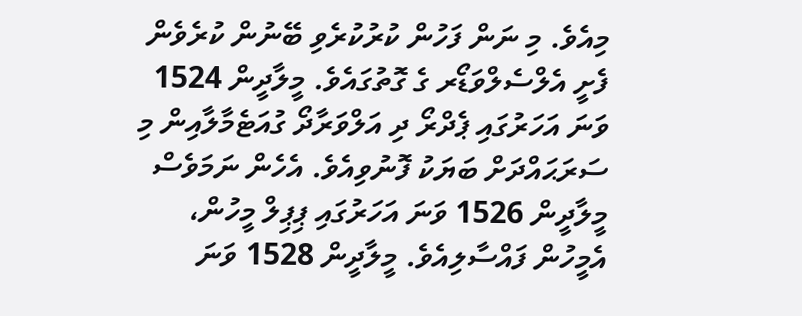މިއެވެ. މި ނަން ފަހުން ކުރުކުރެވި ބޭނުން ކުރެވެން ފެށީ އެލްސެލްވަޑޯރ ގެ ގޮތުގައެވެ. މީލާދީން 1524 ވަނަ އަހަރުގައި ޕެދްރޯ ދި އަލްވަރާދޯ ގުއަޓެމާލާއިން މި ސަރަޙައްދަށް ބަޔަކު ފޮނުވިއެވެ. އެހެން ނަމަވެސް މީލާދީން 1526 ވަނަ އަހަރުގައި ޕިޕިލް މީހުން، އެމީހުން ފައްސާލިއެވެ. މީލާދީން 1528 ވަނަ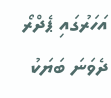އަހަރުގައި ޕެދްރޯ ދެވަނަ ބަޔަކު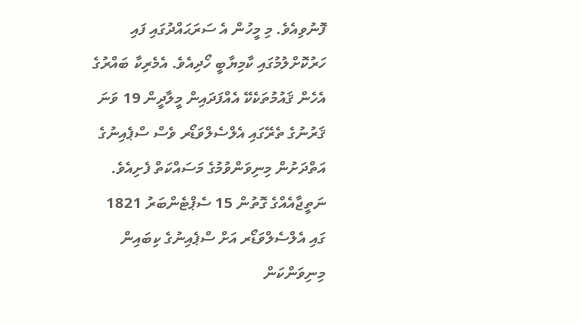ފޮނުވިއެވެ. މި މީހުން އެ ސަރަޙައްދުގައި ފައި ހަރުކޮށްލުމުގައި ކާމިޔާބީ ހޯދިއެވެ. އެމެރިކާ ބައްރުގެ އެހެން ޤައުމުތަކެކޭ އެއްފަދައިން މީލާދީން 19 ވަނަ ޤަރުނުގެ ތެރޭގައި އެލްސެލްވަޑޯރ ވެސް ސްޕެއިނުގެ އަތްދަށުން މިނިވަންވުމުގެ މަސައްކަތް ފެށިއެވެ. ނަތީޖާއެއްގެ ގޮތުން 15 ސެޕްޓެންބަރު 1821 ގައި އެލްސެލްވަޑޯރ އަށް ސްޕެއިނުގެ ކިބައިން މިނިވަންކަން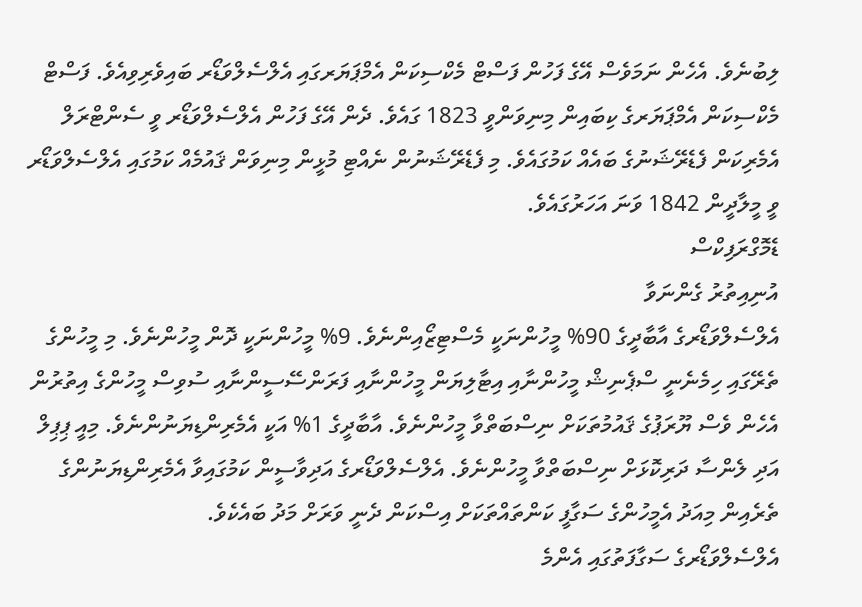ލިބުނެވެ. އެހެން ނަމަވެސް އޭގެ ފަހުން ފަސްޓް މެކްސިކަން އެމްޕަޔަރގައި އެލްސެލްވަޑޯރ ބައިވެރިވިއެވެ. ފަސްޓް މެކްސިކަން އެމްޕަޔަރގެ ކިބައިން މިނިވަންވީ 1823 ގައެވެ. ދެން އޭގެ ފަހުން އެލްސެލްވަޑޯރ ވީ ސެންޓްރަލް އެމެރިކަން ފެޑެރޭޝަނުގެ ބައެއް ކަމުގައެވެ. މި ފެޑެރޭޝަނުން ނެއްޓި މުޅީން މިނިވަން ޤައުމެއް ކަމުގައި އެލްސެލްވަޑޯރ ވީ މީލާދީން 1842 ވަނަ އަހަރުގައެވެ.
ޑެމޮގްރަފިކްސް
އުނިއިތުރު ގެންނަވާ
އެލްސެލްވަޑޯރގެ އާބާދީގެ 90% މީހުންނަކީ މެސްޓިޒޯއިންނެވެ. 9% މީހުންނަކީ ދޮން މީހުންނެވެ. މި މީހުންގެ ތެރޭގައި ހިމެނެނީ ސްޕެނިޝް މީހުންނާއި އިޓާލިޔަން މީހުންނާއި ފަރަންސޭސީންނާއި ސުވިސް މީހުންގެ އިތުރުން އެހެން ވެސް ޔޫރަޕުގެ ޤައުމުތަކަށް ނިސްބަތްވާ މީހުންނެވެ. އާބާދީގެ 1% އަކީ އެމެރިންޑިޔަނުންނެވެ. މިއީ ޕިޕިލް އަދި ލެންސާ ދަރިކޮޅަށް ނިސްބަތްވާ މީހުންނެވެ. އެލްސެލްވަޑޯރގެ އަދިވާސީން ކަމުގައިވާ އެމެރިންޑިޔަނުންގެ ތެރެއިން މިއަދު އެމީހުންގެ ސަގާފީ ކަންތައްތަކަށް އިސްކަން ދެނީ ވަރަށް މަދު ބައެކެވެ.
އެލްސެލްވަޑޯރގެ ސަގާފަތުގައި އެންމެ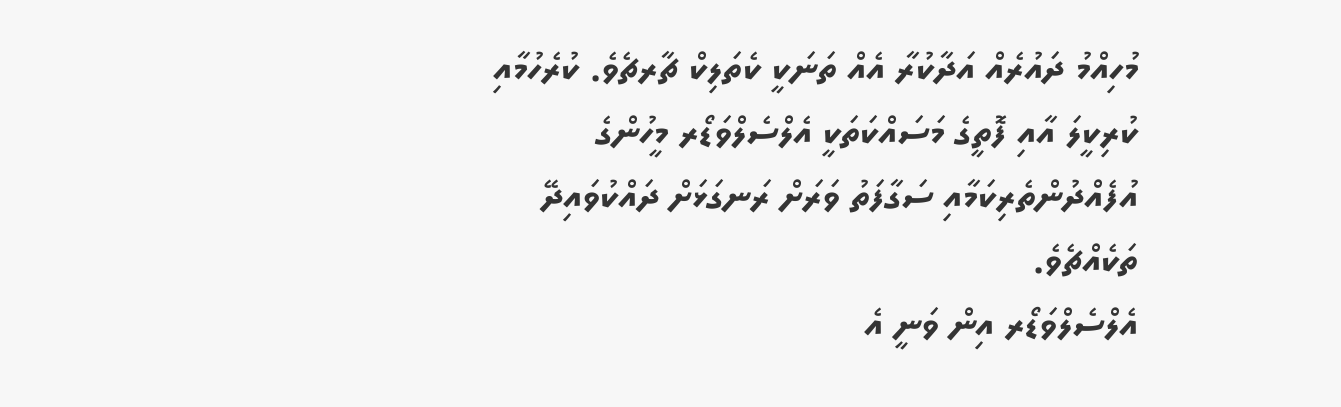މުހިއްމު ދައުރެއް އަދާކުރާ އެއް ތަނަކީ ކެތަލިކް ޗާރޗެވެ. ކުރެހުމާއި ކުރިކީލަ އާއި ފޮތީގެ މަސައްކަތަކީ އެލްސެލްވަޑޯރ މީހުންގެ އުފެއްދުންތެރިކަމާއި ސަގާފަތު ވަރަށް ރަނގަޅަށް ދައްކުވައިދޭ ތަކެއްޗެވެ.
އެލްސެލްވަޑޯރ އިން ވަނީ އެ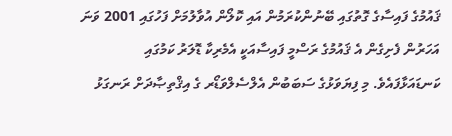ޤައުމުގެ ފައިސާގެ ގޮތުގައި ބޭނުންކުރަމުން އައި ކޮލޯން އުވާލުމަށް ފަހުގައި 2001 ވަނަ އަހަރުން ފެށިގެން އެ ޤައުމުގެ ރަސްމީ ފައިސާއަކީ އެމެރިކާ ޑޮލަރު ކަމުގައި ކަނޑައަޅާފައެވެ. މި ފިޔަވަޅުގެ ސަބަބުން އެލްސެލްވަޑޯރ ގެ އިޤްތިޞާދަށް ރަނގަޅު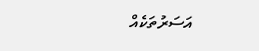އަސަރުތަކެއް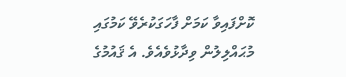ކޮށްފައިވާ ކަމަށް ފާހަގަކުރެވޭ ކަމުގައި މުޙައްލިލުން ވިދާޅުވެއެވެ. އެ ޤައުމުގެ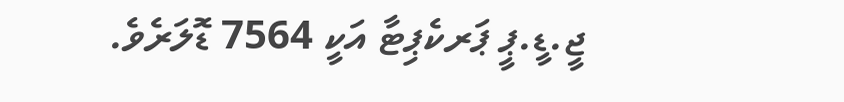ޖީ.ޑީ.ޕީ ޕަރކެޕިޓާ އަކީ 7564 ޑޮލަރެވެ.